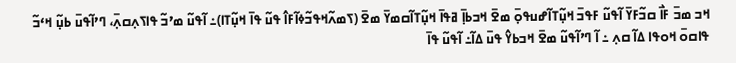ߞߏ ߘߏ߫ ߓߊ߯ ߛߏ߬ߓߌ߫ ߊ߬ߟߎ߬ ߓߟߏ߫ ߞߎ߲߬ߠߊ߬ߝߎߟߋ߲߫ ߘߐ߫ ߞߏߕߊ߲߫ ߥߟߊ߫ ߞߎ߲߬ߠߊ߬ߛߘߌ߫ ߘߐ߫ (ߖߘߍ߬ߞߟߏ߬ߦߊ߬ߓߊ߮ ߟߎ߬ ߟߊ߫ ߞߎ߲߬ߠߊ)߸ ߊ߬ߟߎ߬ ߘߴߏ߬ ߟߊߖߍ߲ߛߍ߲߫، ߣߴߊ߬ߟߎ߫ ߕߎ߲߬ ߞߵߏ߬ ߟߊߛߋ߫ ߞߋߟߊ ߡߊ߬ ߛߍ߲ ߸ ߊ߬ ߣߴߊ߬ߟߎ߬ ߘߐ߫ ߞߏߕߌ߮ ߟߎ߫ ߡߊ߬߸ ߊ߬ߟߎ߬ ߟߊ߫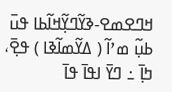ߞߣߐߘߐ-ߢߌ߬ߣߌ߲߬ߞߊ߬ߕߊ ߟߎ߫ ߕߎ߲߬ ߘߴߊ߬ ( ߡߌ߬ߘߊ߬ߢߊ ) ߟߐ߲߫، ߤߊ߲߫ ߸ ߣߌ߫ ߊߟߊ߫ ߟߊ߫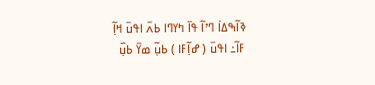ߢߊ߬ߒߡߊ߭ ߣߴߊ߬ ߟߊ߫ ߤߌߣߊ ߕߍ߫ ߊߟߎ߫ ߞߊ߲߬ ߓߊ߬߸ ߊߟߎ߫ ( ߝߊ߲߬ߓߊ ) ߕߎ߲߬ ߘߌ߫ ߕߎ߲߰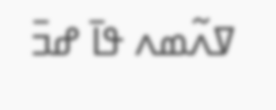ߜߍ߬ߘߍ ߟߊ߫ ߝߏ߫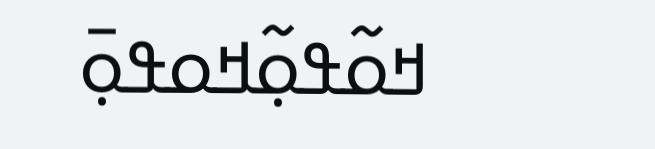ߞߋ߬ߟߋ߲߬ߞߋߟߋ߲߫